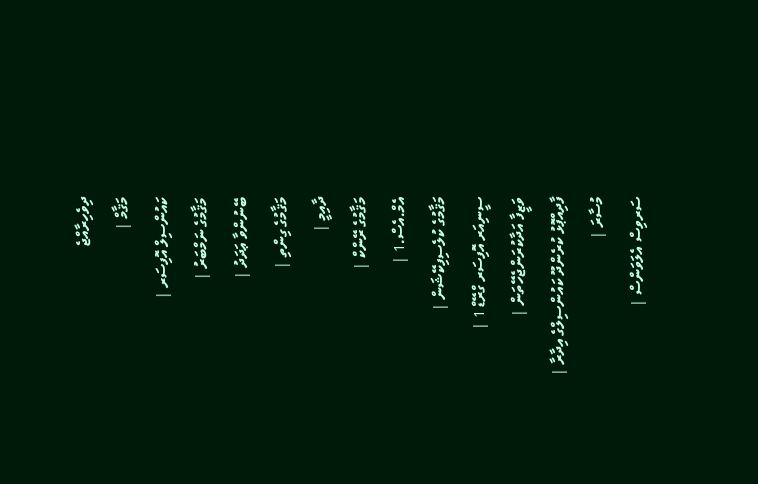ދިވެހިރާއްޖެ
މަޤާމް |
ކައުންސިލް އޮފިސަރ |
މަޤާމުގެ ނަމްބަރު |
ބޭނުންވާ ޢަދަދު |
މަޤާމުގެ ގިންތި |
ދާއިމީ |
މަޤާމުގެ ރޭންކް |
އެމް.އެސް.1 |
މަޤާމުގެ ކުލެސިފިކޭޝަން |
ސީނިއަރ އޮފިސަރ ގްރޭޑް 1 |
ވަޒީފާ އަދާކުރަންޖެހޭތަން |
ފާދިއްޕޮޅު ކުރެންދޫ ކައުންސިލްގެ އިދާރާ |
މުސާރަ |
ސަރވިސް އެލަވަންސް |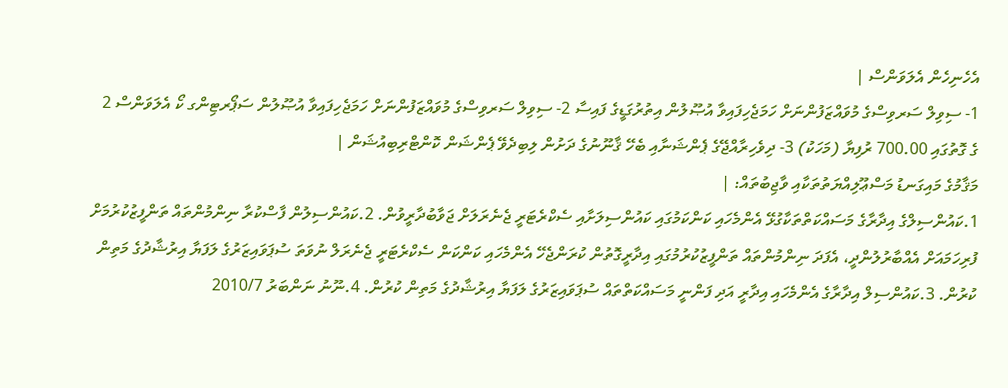އެހެނިހެން އެލަވަންސް |
1- ސިވިލް ސަރވިސްގެ މުވައްޒަފުންނަށް ހަމަޖެހިފައިވާ އުޞޫލުން އިތުރުގަޑީގެ ފައިސާ 2- ސިވިލް ސަރވިސްގެ މުވައްޒަފުންނަށް ހަމަޖެހިފައިވާ އުޞޫލުން ސަޕޯރޓިންގ ކޯ އެލަވަންސް 2 ގެ ގޮތުގައި 700.00 ރުފިޔާ (މަހަކު) 3- ދިވެހިރާއްޖޭގެ ޕެންޝަނާއި ބެހޭ ޤާނޫނުގެ ދަށުން ލިބިދެވޭ ޕެންޝަން ކޮންޓްރިބިއުޝަން |
މަޤާމުގެ މައިގަނޑު މަސްޢޫލިއްޔަތުތަކާއި ވާޖިބުތައް: |
1.ކައުންސިލްގެ އިދާރާގެ މަސައްކަތްތަކާގުޅޭ އެންމެހައި ކަންކަމުގައި ކައުންސިލަށާއި ސެކްރެޓަރީ ޖެނެރަލަށް ޖަވާބުދާރީވުން. 2.ކައުންސިލުން ފާސްކުރާ ނިންމުންތައް ތަންފީޒުކުރުމަށް ފުރިހަމައަށް އެއްބާރުލުންދީ، އެފަދަ ނިންމުންތައް ތަންފީޒުކުރުމުގައި އިދާރީގޮތުން ކުރަންޖެހޭ އެންމެހައި ކަންކަން ސެކްރެޓަރީ ޖެނެރަލް ނުވަތަ ސުޕަވައިޒަރުގެ ލަފަޔާ އިރުޝާދުގެ މަތިން ކުރުން. 3.ކައުންސިލް އިދާރާގެ އެންމެހައި އިދާރީ އަދި ފަންނީ މަސައްކަތްތައް ސުޕަވައިޒަރުގެ ލަފަޔާ އިރުޝާދުގެ މަތިން ކުރުން. 4.ނޫނު ނަންބަރު 2010/7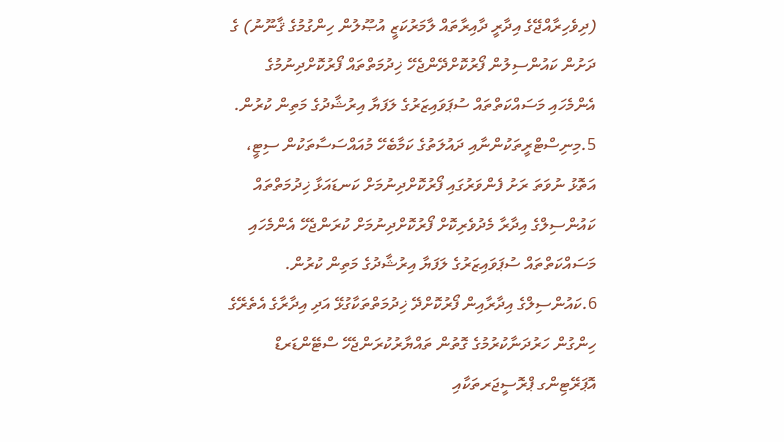(ދިވެހިރާއްޖޭގެ އިދާރީ ދާއިރާތައް ލާމަރުކަޒީ އުޞޫލުން ހިންގުމުގެ ޤާނޫނު) ގެ ދަށުން ކައުންސިލުން ފޯރުކޮށްދޭންޖެހޭ ޚިދުމަތްތައް ފޯރުކޮށްދިނުމުގެ އެންމެހައި މަސައްކަތްތައް ސުޕަވައިޒަރުގެ ލަފަޔާ އިރުޝާދުގެ މަތިން ކުރުން. 5.މިނިސްޓްރީތަކުންނާއި ދައުލަތުގެ ކަމާބެހޭ މުއައްސަސާތަކުން ސިޓީ، އަތޮޅު ނުވަތަ ރަށު ފެންވަރުގައި ފޯރުކޮށްދިނުމަށް ކަނޑައަޅާ ޚިދުމަތްތައް ކައުންސިލްގެ އިދާރާ މެދުވެރިކޮށް ފޯރުކޮށްދިނުމަށް ކުރަންޖެހޭ އެންމެހައި މަސައްކަތްތައް ސުޕަވައިޒަރުގެ ލަފަޔާ އިރުޝާދުގެ މަތިން ކުރުން. 6.ކައުންސިލްގެ އިދާރާއިން ފޯރުކޮށްދޭ ޚިދުމަތްތަކާގުޅޭ އަދި އިދާރާގެ އެތެރޭގެ ހިންގުން ހަރުދަނާކުރުމުގެ ގޮތުން ތައްޔާރުކުރަންޖެހޭ ސްޓޭންޑަރޑް އޮޕަރޭޓިންގ ޕްރޮސީޖަރތަކާއި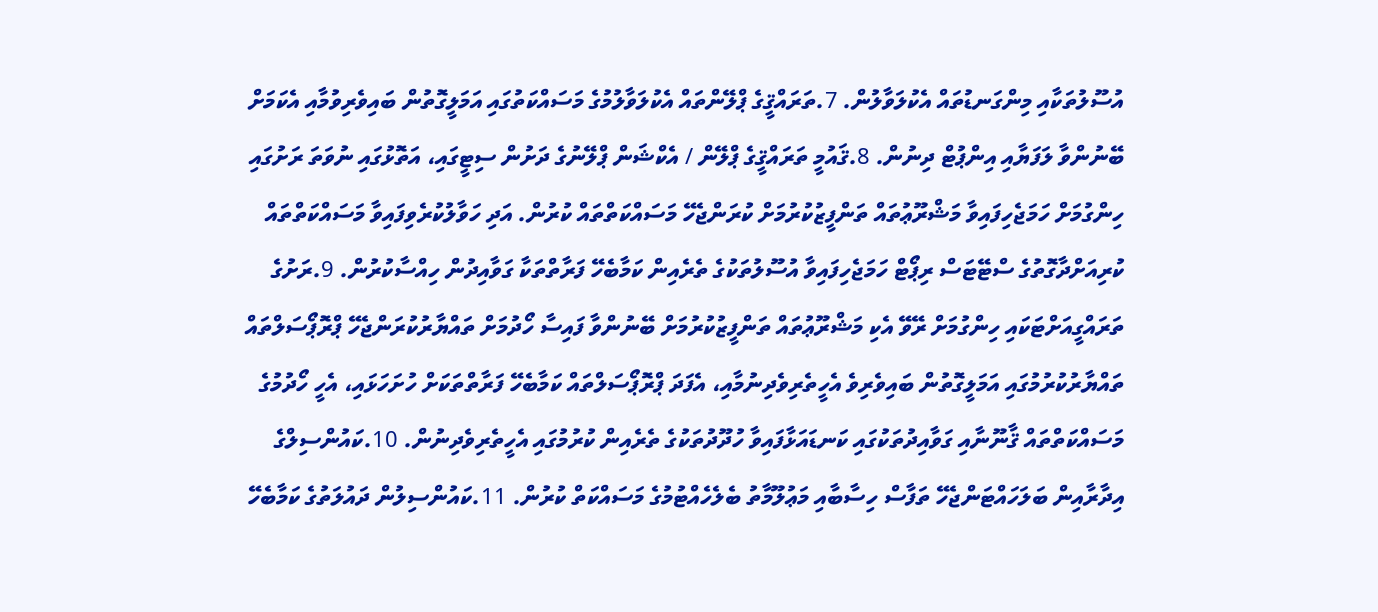އުސޫލުތަކާއި މިންގަނޑުތައް އެކުލަވާލުން. 7.ތަރައްޤީގެ ޕްލޭންތައް އެކުލަވާލުމުގެ މަސައްކަތުގައި އަމަލީގޮތުން ބައިވެރިވުމާއި އެކަމަށް ބޭނުންވާ ލަފަޔާއި އިންޕުޓް ދިނުން. 8.ޤައުމީ ތަރައްޤީގެ ޕްލޭން / އެކްޝަން ޕްލޭނުގެ ދަށުން ސިޓީގައި، އަތޮޅުގައި ނުވަތަ ރަށުގައި ހިންގުމަށް ހަމަޖެހިފައިވާ މަޝްރޫޢުތައް ތަންފީޒުކުރުމަށް ކުރަންޖެހޭ މަސައްކަތްތައް ކުރުން. އަދި ހަވާލުކުރެވިފައިވާ މަސައްކަތްތައް ކުރިއަށްދާގޮތުގެ ސްޓޭޓަސް ރިޕޯޓް ހަމަޖެހިފައިވާ އުސޫލުތަކުގެ ތެރެއިން ކަމާބެހޭ ފަރާތްތަކާ ގަވާއިދުން ހިއްސާކުރުން. 9.ރަށުގެ ތަރައްގީއަށްޓަކައި ހިންގުމަށް ރޭވޭ އެކި މަޝްރޫޢުތައް ތަންފީޒުކުރުމަށް ބޭނުންވާ ފައިސާ ހޯދުމަށް ތައްޔާރުކުރަންޖެހޭ ޕްރޮޕޯސަލްތައް ތައްޔާރުކުރުމުގައި އަމަލީގޮތުން ބައިވެރިވެ އެހީތެރިވެދިނުމާއި، އެފަދަ ޕްރޮޕޯސަލްތައް ކަމާބެހޭ ފަރާތްތަކަށް ހުށަހަޅައި، އެހީ ހޯދުމުގެ މަސައްކަތްތައް ޤާނޫނާއި ގަވާއިދުތަކުގައި ކަނޑައަޅާފައިވާ ހުދޫދުތަކުގެ ތެރެއިން ކުރުމުގައި އެހީތެރިވެދިނުން. 10.ކައުންސިލްގެ އިދާރާއިން ބަލަހައްޓަންޖެހޭ ތަފާސް ހިސާބާއި މަޢުލޫމާތު ބެލެހެއްޓުމުގެ މަސައްކަތް ކުރުން. 11.ކައުންސިލުން ދައުލަތުގެ ކަމާބެހޭ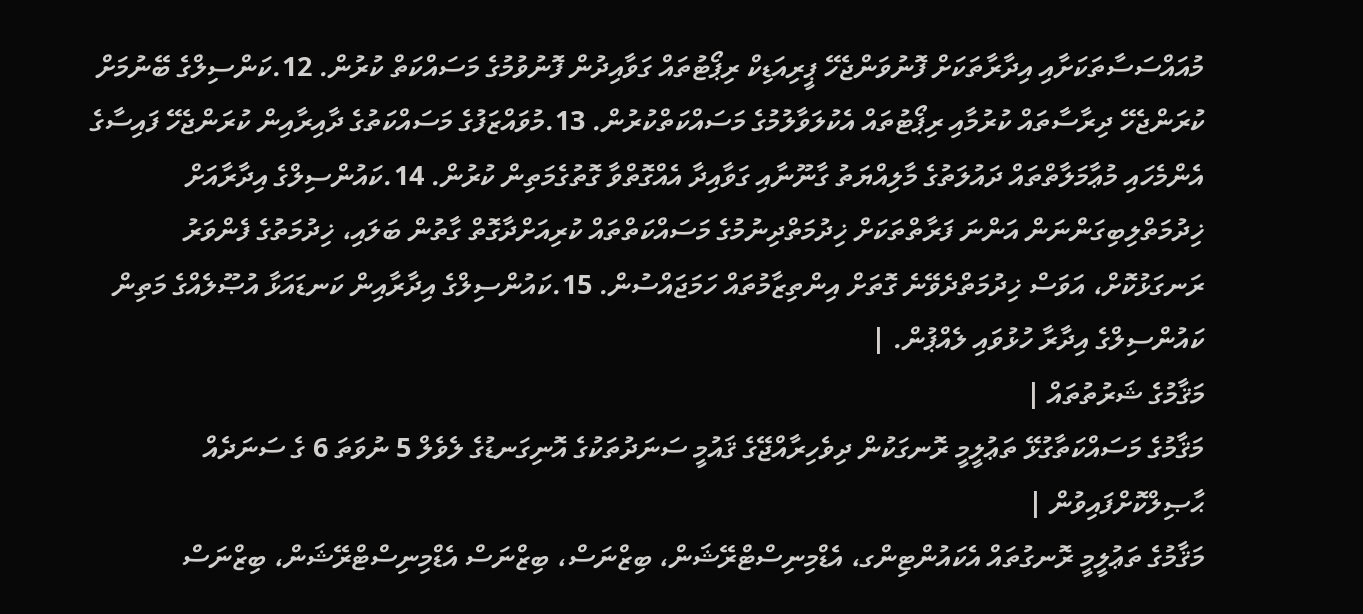މުއައްސަސާތަކަށާއި އިދާރާތަކަށް ފޮނުވަންޖެހޭ ޕީރިއަޑިކް ރިޕޯޓުތައް ގަވާއިދުން ފޮނުވުމުގެ މަސައްކަތް ކުރުން. 12.ކަންސިލްގެ ބޭނުމަށް ކުރަންޖެހޭ ދިރާސާތައް ކުރުމާއި ރިޕޯޓުތައް އެކުލަވާލުމުގެ މަސައްކަތްކުރުން. 13.މުވައްޒަފުގެ މަސައްކަތުގެ ދާއިރާއިން ކުރަންޖެހޭ ފައިސާގެ އެންމެހައި މުޢާމަލާތްތައް ދައުލަތުގެ މާލިއްޔަތު ގާނޫނާއި ގަވާއިދާ އެއްގޮތްވާ ގޮތުގެމަތިން ކުރުން. 14.ކައުންސިލްގެ އިދާރާއަށް ޚިދުމަތްލިބިގަންނަން އަންނަ ފަރާތްތަކަށް ޚިދުމަތްދިނުމުގެ މަސައްކަތްތައް ކުރިއަށްދާގޮތް ގާތުން ބަލައި، ޚިދުމަތުގެ ފެންވަރު ރަނގަޅުކޮށް، އަވަސް ޚިދުމަތްދެވޭނެ ގޮތަށް އިންތިޒާމުތައް ހަމަޖައްސުން. 15.ކައުންސިލްގެ އިދާރާއިން ކަނޑައަޅާ އުޞޫލެއްގެ މަތިން ކައުންސިލްގެ އިދާރާ ހުޅުވައި ލެއްޕުން. |
މަޤާމުގެ ޝަރުތުތައް |
މަޤާމުގެ މަސައްކަތާގުޅޭ ތަޢުލީމީ ރޮނގަކުން ދިވެހިރާއްޖޭގެ ޤައުމީ ސަނަދުތަކުގެ އޮނިގަނޑުގެ ލެވެލް 5 ނުވަތަ 6 ގެ ސަނަދެއް ޙާޞިލްކޮށްފައިވުން |
މަޤާމުގެ ތަޢުލީމީ ރޮނގުތައް އެކައުންޓިންގ، އެޑްމިނިސްޓްރޭޝަން، ބިޒްނަސް، ބިޒްނަސް އެޑްމިނިސްޓްރޭޝަން، ބިޒްނަސް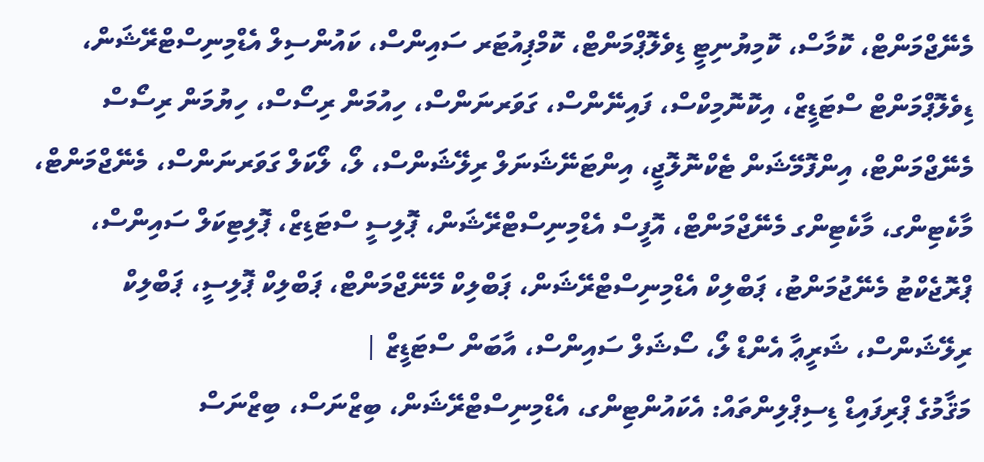މެނޭޖްމަންޓް، ކޮމާސް، ކޮމިޔުނިޓީ ޑިވެލޮޕްމަންޓް، ކޮމްޕިއުޓަރ ސައިންސް، ކައުންސިލް އެޑްމިނިސްޓްރޭޝަން، ޑިވެލޮޕްމަންޓް ސްޓަޑީޒް، އިކޮނޮމިކްސް، ފައިނޭންސް، ގަވަރނަންސް، ހިއުމަން ރިސޯސް، ހިޔުމަން ރިސޯސް މެނޭޖްމަންޓް، އިންފޮމޭޝަން ޓެކްނޮލޮޖީ، އިންޓަނޭޝަނަލް ރިލޭޝަންސް، ލޯ، ލޯކަލް ގަވަރނަންސް، މެނޭޖްމަންޓް، މާކެޓިންގ، މާކެޓިންގ މެނޭޖްމަންޓް، އޮފީސް އެޑްމިނިސްޓްރޭޝަން، ޕޮލިސީ ސްޓަޑިޒް، ޕޮލިޓިކަލް ސައިންސް، ޕްރޮޖެކްޓު މެނޭޖުމަންޓު، ޕަބްލިކް އެޑްމިނިސްޓްރޭޝަން، ޕަބްލިކް މޭނޭޖްމަންޓް، ޕަބްލިކް ޕޮލިސީ، ޕަބްލިކް ރިލޭޝަންސް، ޝަރީޢާ އެންޑް ލޯ، ސޯޝަލް ސައިންސް، އާބަން ސްޓަޑީޒް |
މަޤާމުގެ ޕްރިފައިޑް ޑިސިޕްލިންތައް: އެކައުންޓިންގ، އެޑްމިނިސްޓްރޭޝަން، ބިޒްނަސް، ބިޒްނަސް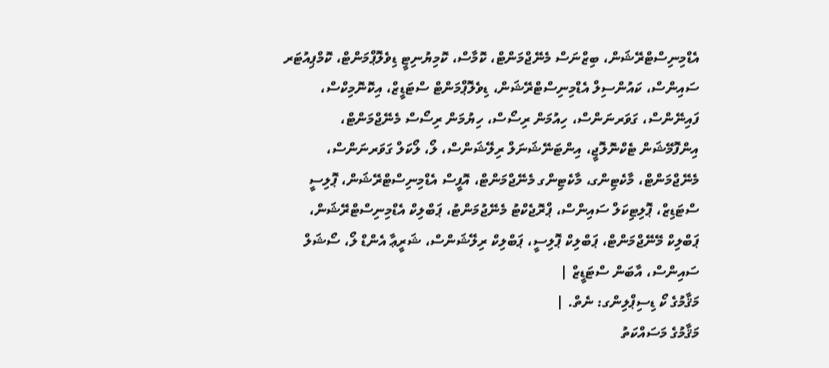އެޑްމިނިސްޓްރޭޝަން، ބިޒްނަސް މެނޭޖްމަންޓް، ކޮމާސް، ކޮމިޔުނިޓީ ޑިވެލޮޕްމަންޓް، ކޮމްޕިއުޓަރ ސައިންސް، ކައުންސިލް އެޑްމިނިސްޓްރޭޝަން، ޑިވެލޮޕްމަންޓް ސްޓަޑީޒް، އިކޮނޮމިކްސް، ފައިނޭންސް، ގަވަރނަންސް، ހިއުމަން ރިސޯސް، ހިޔުމަން ރިސޯސް މެނޭޖްމަންޓް، އިންފޮމޭޝަން ޓެކްނޮލޮޖީ، އިންޓަނޭޝަނަލް ރިލޭޝަންސް، ލޯ، ލޯކަލް ގަވަރނަންސް، މެނޭޖްމަންޓް، މާކެޓިންގ، މާކެޓިންގ މެނޭޖްމަންޓް، އޮފީސް އެޑްމިނިސްޓްރޭޝަން، ޕޮލިސީ ސްޓަޑިޒް، ޕޮލިޓިކަލް ސައިންސް، ޕްރޮޖެކްޓު މެނޭޖުމަންޓު، ޕަބްލިކް އެޑްމިނިސްޓްރޭޝަން، ޕަބްލިކް މޭނޭޖްމަންޓް، ޕަބްލިކް ޕޮލިސީ، ޕަބްލިކް ރިލޭޝަންސް، ޝަރީޢާ އެންޑް ލޯ، ސޯޝަލް ސައިންސް، އާބަން ސްޓަޑީޒް |
މަޤާމުގެ ކޯ ޑިސިޕްލިންގ: ނެތް. |
މަޤާމުގެ މަސައްކަތު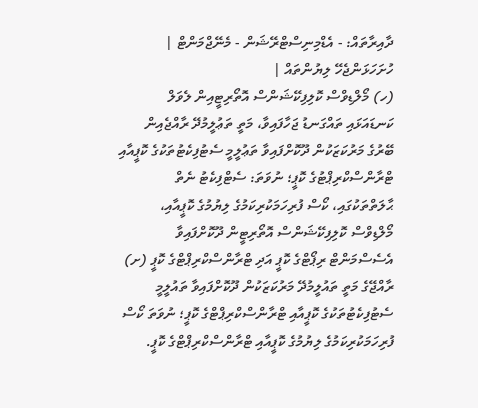ދާއިރާތައް: - އެޑްމިނިސްޓްރޭޝަން - މެނޭޖްމަންޓް |
ހުށަހަޅަންޖެހޭ ލިޔުންތައް |
(ހ) މޯލްޑިވްސް ކޮލިފިކޭޝަންސް އޮތޯރިޓީއިން ލެވަލް ކަނޑައަޅައި ތައްގަނޑު ޖަހާފައިވާ، މަތީ ތަޢުލީމުދޭ ރާއްޖެއިން ބޭރުގެ މަރުކަޒަކުން ދޫކޮށްފައިވާ ތަޢުލީމީ ސެޓުފިކެޓުތަކުގެ ކޮޕީއާއި ޓްރާންސްކްރިޕްޓުގެ ކޮޕީ؛ ނުވަތަ: ސެޓްފިކެޓު ނެތް ޙާލަތްތަކުގައި، ކޯސް ފުރިހަމަކުރިކަމުގެ ލިޔުމުގެ ކޮޕީއާއި، މޯލްޑިވްސް ކޮލިފިކޭޝަންސް އޮތޯރިޓީން ދޫކޮށްފައިވާ އެސެސްމަންޓް ރިޕޯޓްގެ ކޮޕީ އަދި ޓްރާންސްކްރިޕްޓްގެ ކޮޕީ (ށ) ރާއްޖޭގެ މަތީ ތައުލީމުދޭ މަރުކަޒަކުން ދޫކޮށްފައިވާ ތައުލީމީ ސެޓުފިކެޓުތަކުގެ ކޮޕީއާއި ޓްރާންސްކްރިޕްޓްގެ ކޮޕީ؛ ނުވަތަ ކޯސް ފުރިހަމަކުރިކަމުގެ ލިޔުމުގެ ކޮޕީއާއި ޓްރާންސްކްރިޕްޓްގެ ކޮޕީ.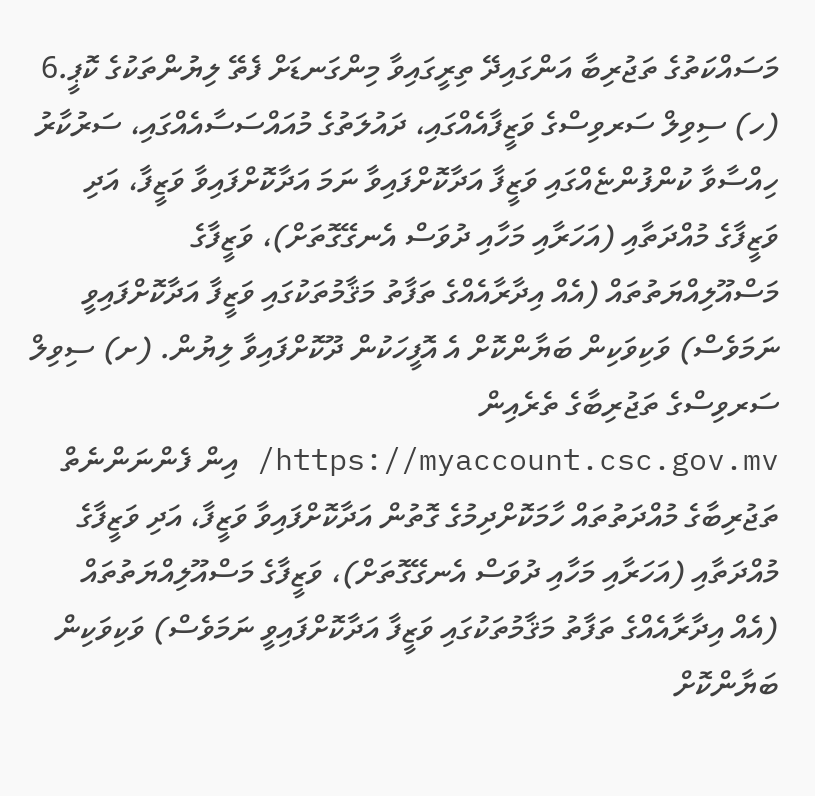މަސައްކަތުގެ ތަޖުރިބާ އަންގައިދޭ ތިރީގައިވާ މިންގަނޑަށް ފެތޭ ލިޔުންތަކުގެ ކޮޕީ.6 (ހ) ސިވިލް ސަރވިސްގެ ވަޒީފާއެއްގައި، ދައުލަތުގެ މުއައްސަސާއެއްގައި، ސަރުކާރު ހިއްސާވާ ކުންފުންޏެއްގައި ވަޒީފާ އަދާކޮށްފައިވާ ނަމަ އަދާކޮށްފައިވާ ވަޒީފާ، އަދި ވަޒީފާގެ މުއްދަތާއި (އަހަރާއި މަހާއި ދުވަސް އެނގޭގޮތަށް)، ވަޒީފާގެ މަސްއޫލިއްޔަތުތައް (އެއް އިދާރާއެއްގެ ތަފާތު މަޤާމުތަކުގައި ވަޒީފާ އަދާކޮށްފައިވީ ނަމަވެސް) ވަކިވަކިން ބަޔާންކޮށް އެ އޮފީހަކުން ދޫކޮށްފައިވާ ލިޔުން. (ށ) ސިވިލް ސަރވިސްގެ ތަޖުރިބާގެ ތެރެއިން https://myaccount.csc.gov.mv/ އިން ފެންނަންނެތް ތަޖުރިބާގެ މުއްދަތުތައް ހާމަކޮށްދިމުގެ ގޮތުން އަދާކޮށްފައިވާ ވަޒީފާ، އަދި ވަޒީފާގެ މުއްދަތާއި (އަހަރާއި މަހާއި ދުވަސް އެނގޭގޮތަށް)، ވަޒީފާގެ މަސްއޫލިއްޔަތުތައް (އެއް އިދާރާއެއްގެ ތަފާތު މަޤާމުތަކުގައި ވަޒީފާ އަދާކޮށްފައިވީ ނަމަވެސް) ވަކިވަކިން ބަޔާންކޮށް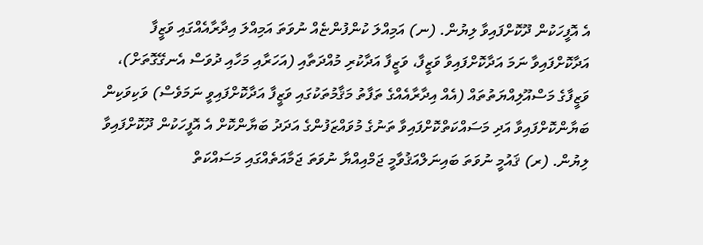އެ އޮފީހަކުން ދޫކޮށްފައިވާ ލިޔުން. (ނ) އަމިއްލަ ކުންފުންޏެއް ނުވަތަ އަމިއްލަ އިދާރާއެއްގައި ވަޒީފާ އަދާކޮށްފައިވާ ނަމަ އަދާކޮށްފައިވާ ވަޒީފާ، ވަޒީފާ އަދާކުރި މުއްދަތާއި (އަހަރާއި މަހާއި ދުވަސް އެނގޭގޮތަށް)، ވަޒީފާގެ މަސްއޫލިއްޔަތުތައް (އެއް އިދާރާއެއްގެ ތަފާތު މަޤާމުތަކުގައި ވަޒީފާ އަދާކޮށްފައިވީ ނަމަވެސް) ވަކިވަކިން ބަޔާންކޮށްފައިވާ އަދި މަސައްކަތްކޮށްފައިވާ ތަނުގެ މުވައްޒަފުންގެ އަދަދު ބަޔާންކޮށް އެ އޮފީހަކުން ދޫކޮށްފައިވާ ލިޔުން. (ރ) ޤައުމީ ނުވަތަ ބައިނަލްއަޤުވާމީ ޖަމްއިއްޔާ ނުވަތަ ޖަމާއަތެއްގައި މަސައްކަތް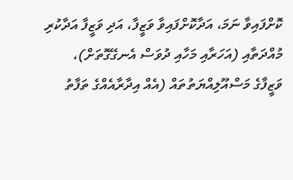ކޮށްފައިވާ ނަމަ، އަދާކޮށްފައިވާ ވަޒީފާ، އަދި ވަޒީފާ އަދާކުރި މުއްދަތާއި (އަހަރާއި މަހާއި ދުވަސް އެނގޭގޮތަށް)، ވަޒީފާގެ މަސްއޫލިއްޔަތުތައް (އެއް އިދާރާއެއްގެ ތަފާތު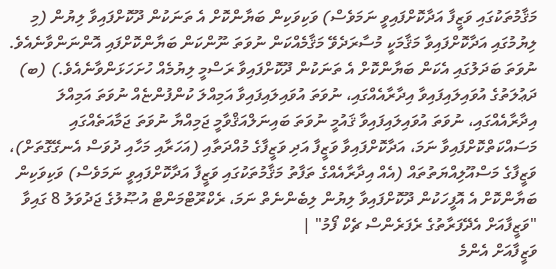މަޤާމުތަކުގައި ވަޒީފާ އަދާކޮށްފައިވީ ނަމަވެސް) ވަކިވަކިން ބަޔާންކޮށް އެ ތަނަކުން ދޫކޮށްފައިވާ ލިޔުން (މި ލިޔުމުގައި އަދާކޮށްފައިވާ މަޤާމަކީ މުސާރަދެވޭ މަޤާމެއްކަން ނުވަތަ ނޫންކަން ބަޔާންކޮށްފައި އޮންނަންވާނެއެވެ. ނުވަތަ ބަދަލުގައި އެކަން ބަޔާންކޮށް އެ ތަނަކުން ދޫކޮށްފައިވާ ރަސްމީ ލިޔުމެއް ހުށަހަޅަންވާނެއެވެ.) (ބ) ދަޢުލަތުގެ އުވައިލައިފައިވާ އިދާރާއެއްގައި، ނުވަތަ އުވައިލައިފައިވާ އަމިއްލަ ކުންފުންޏެއް ނުވަތަ އަމިއްލަ އިދާރާއެއްގައި، ނުވަތަ އުވައިލައިފައިވާ ޤައުމީ ނުވަތަ ބައިނަލްއަޤްވާމީ ޖަމިއްޔާ ނުވަތަ ޖަމާއަތެއްގައި މަސައްކަތްކޮށްފައިވާ ނަމަ، އަދާކޮށްފައިވާ ވަޒީފާ އަދި ވަޒީފާގެ މުއްދަތާއި (އަހަރާއި މަހާއި ދުވަސް އެނގޭގޮތަށް)، ވަޒީފާގެ މަސްއޫލިއްޔަތުތައް (އެއް އިދާރާއެއްގެ ތަފާތު މަޤާމުތަކުގައި ވަޒީފާ އަދާކޮށްފައިވީ ނަމަވެސް) ވަކިވަކިން ބަޔާންކޮށް އެ އޮފީހަކުން ދޫކޮށްފައިވާ ލިޔުން ލިބެންނެތް ނަމަ، ރެކްރޫޓްމަންޓް އުޞޫލުގެ ޖަދުވަލު 8 ގައިވާ "ވަޒީފާއަށް އެދޭފަރާތުގެ ރެފަރެންސް ޗެކް ފޯމު" |
ވަޒީފާއަށް އެންމެ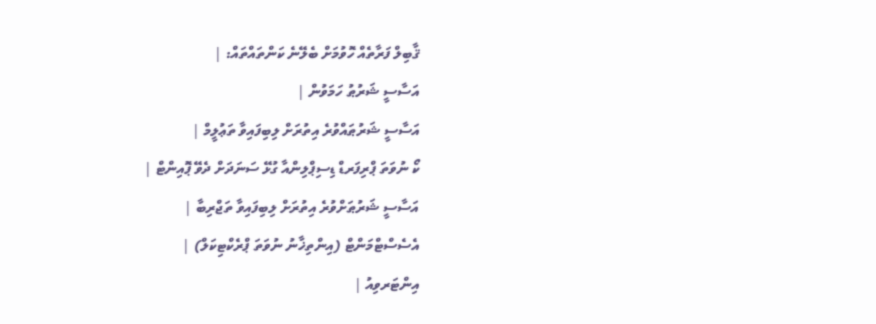ޤާބިލް ފަރާތެއް ހޮވުމަށް ބެލޭނެ ކަންތައްތައް: |
އަސާސީ ޝަރުޠު ހަމަވުން |
އަސާސީ ޝަރުޠައްވުރެ އިތުރަށް ލިބިފައިވާ ތަޢުލީމް |
ކޯ ނުވަތަ ޕްރިފަރޑް ޑިސިޕްލިންއާ ގުޅޭ ސަނަދަށް ދެވޭ ޕޮއިންޓް |
އަސާސީ ޝަރުޠަށްވުރެ އިތުރަށް ލިބިފައިވާ ތަޖްރިބާ |
އެސެސްޓްމަންޓް (އިންތިޚާނު ނުވަތަ ޕްރެކްޓިކަލް) |
އިންޓަރވިއު |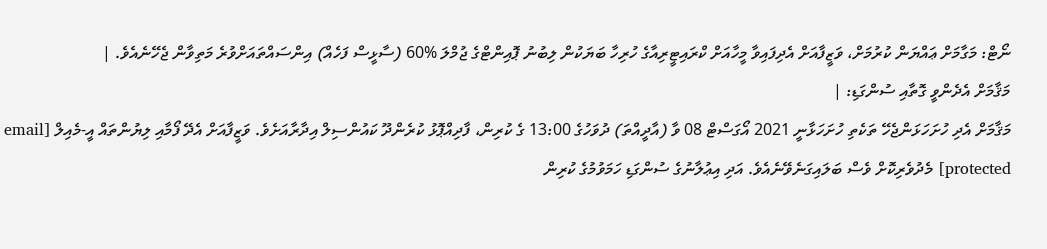ނޯޓް: މަގާމަށް ޢައްޔަން ކުރުމަށް، ވަޒީފާއަށް އެދިފައިވާ މީހާއަށް ކްރައިޓީރިއާގެ ހުރިހާ ބަޔަކުން ލިބުނު ޕޮއިންޓްގެ ޖުމްލަ %60 (ސާޅީސް ފަހެއް) އިންސައްތައަށްވުރެ މަތިވާން ޖެހޭނެއެވެ. |
މަޤާމަށް އެދެންވީ ގޮތާއި ސުންގަޑި: |
މަޤާމަށް އެދި ހުށަހަޅަންޖެހޭ ތަކެތި ހުށަހަޅާނީ 2021 އޯގަސްޓް 08 ވާ (އާދީއްތަ) ދުވަހުގެ 13:00 ގެ ކުރިން، ފާދިއްޕޮޅު ކުރެންދޫ ކައުންސިލް އިދާރާއަށެވެ. ވަޒީފާއަށް އެދޭ ފޯމާއި ލިޔުންތައް އީ-މެއިލް [email protected] މެދުވެރިކޮށް ވެސް ބަލައިގަނެވޭނެއެވެ. އަދި އިޢުލާނުގެ ސުންގަޑި ހަމަވުމުގެ ކުރިން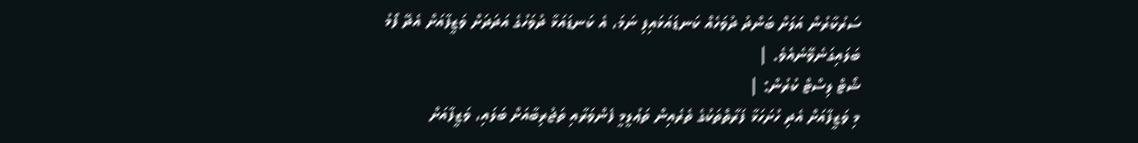ސަރުކާރުން އަލަށް ބަންދު ދުވަހެއް ކަނޑައަޅައިފި ނަމަ، އެ ކަނޑައަޅާ ދުވަހުގެ އަދަދަށް ވަޒީފާއަށް އެދޭ ފޯމު ބަލައިގަނެވޭނެއެވެ. |
ޝޯޓް ލިސްޓް ކުރުން: |
މި ވަޒީފާއަށް އެދި ހުށަހަޅާ ފަރާތްތަކުގެ ތެރެއިން ތަޢުލީމީ ފެންވަރާއި ތަޖުރިބާއަށް ބަލައި، ވަޒީފާއަށް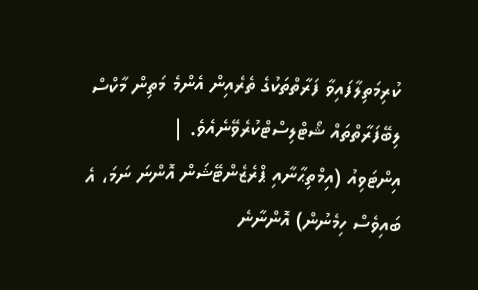ކުރިމަތިލާފައިވާ ފަރާތްތަކުގެ ތެރެއިން އެންމެ މަތިން މާކްސް ލިބޭފަރާތްތައް ޝޯޓްލިސްޓްކުރެވޭނެއެވެ. |
އިންޓަވިއު (އިމްތިޙާނާއި ޕްރެޒެންޓޭޝަން އޮންނަ ނަމަ، އެ ބައިވެސް ހިމެނުން) އޮންނާނެ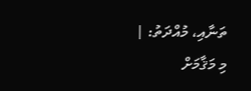ތަނާއި، މުއްދަތު: |
މި މަޤާމަށް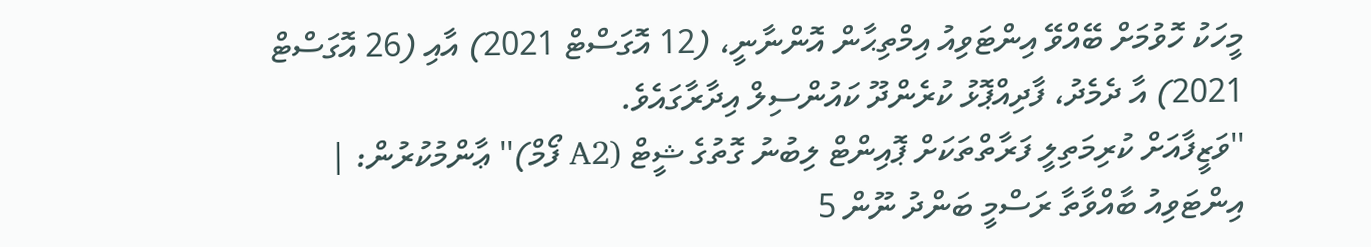މީހަކު ހޮވުމަށް ބޭއްވޭ އިންޓަވިއު އިމްތިޙާން އޮންނާނީ، (12 އޮގަސްޓް 2021) އާއި (26 އޮގަސްޓް 2021) އާ ދެމެދު، ފާދިއްޕޮޅު ކުރެންދޫ ކައުންސިލް އިދާރާގައެވެ.
''ވަޒީފާއަށް ކުރިމަތިލީ ފަރާތްތަކަށް ޕޮއިންޓް ލިބުނު ގޮތުގެ ޝީޓް (A2 ފޯމް)'' ޢާންމުކުރުން: |
އިންޓަވިއު ބާއްވާތާ ރަސްމީ ބަންދު ނޫން 5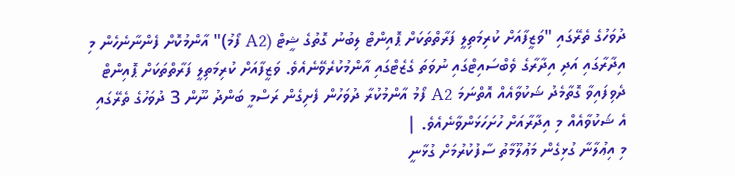ދުވަހުގެ ތެރޭގައި "ވަޒީފާއަށް ކުރިމަތިލީ ފަރާތްތަކަށް ޕޮއިންޓް ލިބުނު ގޮތުގެ ޝީޓް (A2 ފޯމު)" އާންމުކޮށް ފެންނާނެހެން މި އިދާރާގައި އަދި އިދާރާގެ ވެބްސައިޓްގައި ނުވަތަ ގެޒެޓްގައި އާންމުކުރެވޭނެއެވެ. ވަޒީފާއަށް ކުރިމަތިލީ ފަރާތްތަކަށް ޕޮއިންޓް ދެވިފައިވާ ގޮތާމެދު ޝަކުވާއެއް އޮތްނަމަ A2 ފޯމު އާންމުކުރާ ދުވަހުން ފެށިގެން ރަސްމީ ބަންދު ނޫން 3 ދުވަހުގެ ތެރޭގައި އެ ޝަކުވާއެއް މި އިދާރާއަށް ހުށަހަޅަންވާނެއެވެ. |
މި އިޢުލާނާ ގުޅިގެން މަޢުލޫމާތު ސާފުކުރުމަށް ގުޅާނީ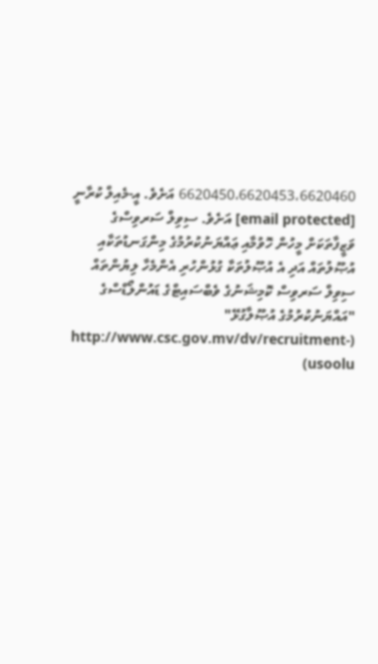6620450،6620453،6620460 އަށެވެ. އީ-މެއިލް ކުރާނީ [email protected] އަށެވެ. ސިވިލް ސަރވިސްގެ ވަޒީފާތަކަށް މީހުން ހޮވުމާއި ޢައްޔަނުކުރުމުގެ މިންގަނޑުތަކާއި އުޞޫލުތައް އަދި އެ އުޞޫލުތަކާ ގުޅުންހުރި އެންމެހާ ލިޔުންތައް ސިވިލް ސަރވިސް ކޮމިޝަނުގެ ވެބްސައިޓްގެ ޑައުންލޯޑްސްގެ "އައްޔަނުކުރުމުގެ އުޞޫލާގުޅޭ" (http://www.csc.gov.mv/dv/recruitment-usoolu)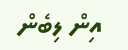އިން ލިބެން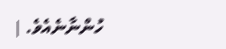ހުންނާނެއެވެ. |